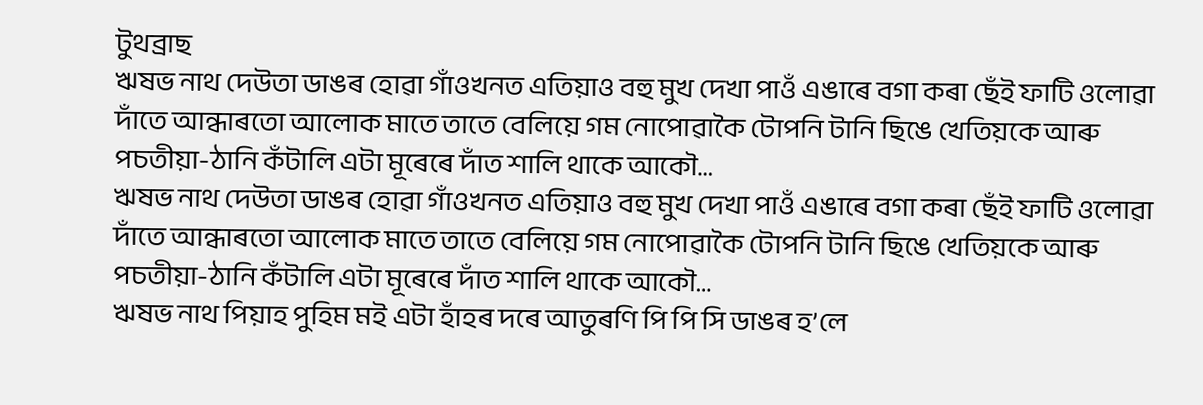টুথব্ৰাছ
ঋষভ নাথ দেউতা ডাঙৰ হোৱা গাঁওখনত এতিয়াও বহু মুখ দেখা পাওঁ এঙাৰে বগা কৰা ছেঁই ফাটি ওলোৱা দাঁতে আন্ধাৰতো আলোক মাতে তাতে বেলিয়ে গম নোপোৱাকৈ টোপনি টানি ছিঙে খেতিয়কে আৰু পচতীয়া-ঠানি কঁটালি এটা মূৰেৰে দাঁত শালি থাকে আকৌ…
ঋষভ নাথ দেউতা ডাঙৰ হোৱা গাঁওখনত এতিয়াও বহু মুখ দেখা পাওঁ এঙাৰে বগা কৰা ছেঁই ফাটি ওলোৱা দাঁতে আন্ধাৰতো আলোক মাতে তাতে বেলিয়ে গম নোপোৱাকৈ টোপনি টানি ছিঙে খেতিয়কে আৰু পচতীয়া-ঠানি কঁটালি এটা মূৰেৰে দাঁত শালি থাকে আকৌ…
ঋষভ নাথ পিয়াহ পুহিম মই এটা হাঁহৰ দৰে আতুৰণি পি পি সি ডাঙৰ হ’লে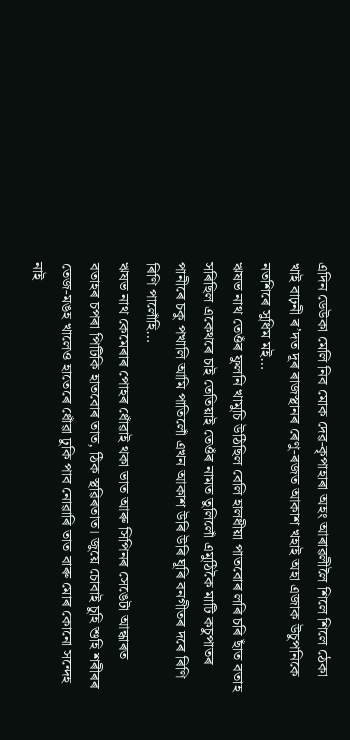এদিন ডেউকা মেলি নিব মোক দেৱ-কৃপাহাৰা অহং আৰাৱলীলৈ শিলে শিলে ঠেকা খাই বাঢ়নী ৰ’দত দূৰ ৰাজস্থানৰ ৰেণু-ৰজত আকাশ খহাই অহা এজাক উচুপনিকে নতশিৰে সুধিম মই…
ঋষভ নাথ তেওঁৰ ফুলনি খামুচি উঠিছিল বেলি হালধীয়া পাতবোৰ লৰি চৰি ছাঁত বতাহ সৰিছিল একেথৰে চাই তেতিয়াই তেওঁৰ নামত তুলিলোঁ এমুঠিকৈ মাটি কচুপাতৰ পানীৰে চকু পখালি আমি পাতিলোঁ এখন আকাশ উৰি উৰি ঘূৰি বনগীতৰ দৰে ৰিণি ৰিণি পালোঁহি…
ঋষভ নাথ কেমেৰাৰ পোহৰ ধোঁৱাই থকা ভাত আৰু সিপিনৰ সেঙেটা আন্ধাৰত বতাহৰ চপৰা পিটিকি হাতবোৰ তাত, ঠিক স্থৱিৰতাত। জুয়ে চোবাই চুহি শুহি শৰীৰৰ তেজ-মঙহ খালেও হাতেৰে ধোঁৱা ঢুকি পাব নোৱাৰি তাত বাৰু মোৰ কোনো সন্দেহ নাই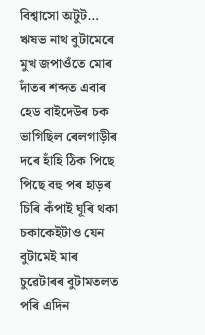বিশ্বাসো অটুট…
ঋষভ নাথ বুটামেৰে মুখ জপাওঁতে মোৰ দাঁতৰ শব্দত এবাৰ হেড বাইদেউৰ চক ভাগিছিল ৰেলগাড়ীৰ দৰে হাঁহি ঠিক পিছে পিছে বহু পৰ হাড়ৰ চিৰি কঁপাই ঘূৰি থকা চকাকেইটাও যেন বুটামেই মাৰ চুৱেটাৰৰ বুটামতলত পৰি এদিন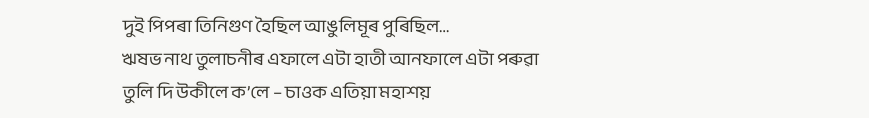দুই পিপৰা তিনিগুণ হৈছিল আঙুলিমূৰ পুৰিছিল…
ঋষভ নাথ তুলাচনীৰ এফালে এটা হাতী আনফালে এটা পৰুৱা তুলি দি উকীলে ক’লে – চাওক এতিয়া মহাশয়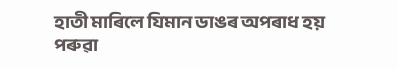হাতী মাৰিলে যিমান ডাঙৰ অপৰাধ হয় পৰুৱা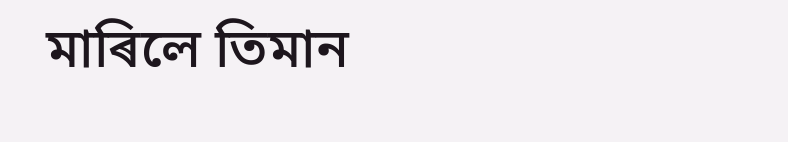মাৰিলে তিমান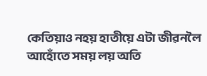কেতিয়াও নহয় হাতীয়ে এটা জীৱনলৈ আহোঁতে সময় লয় অতি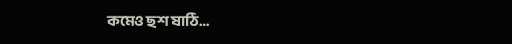কমেও ছশ ষাঠি…